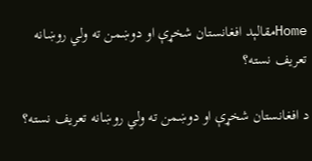Homeمقالېد افغانستان شخړې او دوښمن ته ولي روښانه تعریف نسته؟

د افغانستان شخړې او دوښمن ته ولي روښانه تعریف نسته؟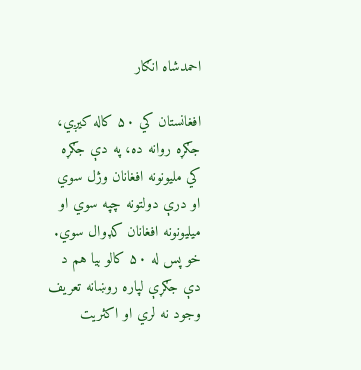احمدشاه انګار

افغانستان کي ۵۰ کاله کیږي، جګړه روانه ده، په دې جګړه کي ملیونونه افغانان وژل سوي او درې دولتونه چپه سوي او میلیونونه افغانان کډوال سوي. خو پس له ۵۰ کالو بیا هم د دې جګړې لپاره روښانه تعریف وجود نه لري او اکثریت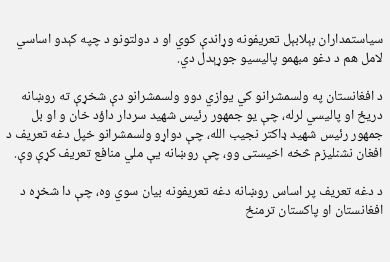سیاستمداران بېلابېل تعریفونه وړاندې کوي او د دولتونو د چپه کېدو اساسي لامل هم د دغو مبهمو پالیسیو جوړېدل دي.

د افغانستان په ولسمشرانو کي یوازي دوو ولسمشرانو دې شخړې ته روښانه دریځ او پالیسي لرله، چې یو جمهور رئیس شهید سردار داؤد خان و او بل جمهور رئیس شهید ډاکتر نجیب الله، چې دواړو ولسمشرانو خپل دغه تعریف د افغان نشنلیزم څخه اخیستی وو، چې روښانه يې ملي منافع تعریف کړې وې.

د دغه تعریف پر اساس روښانه دغه تعریفونه بیان سوي وه، چې دا شخړه د افغانستان او پاکستان ترمنځ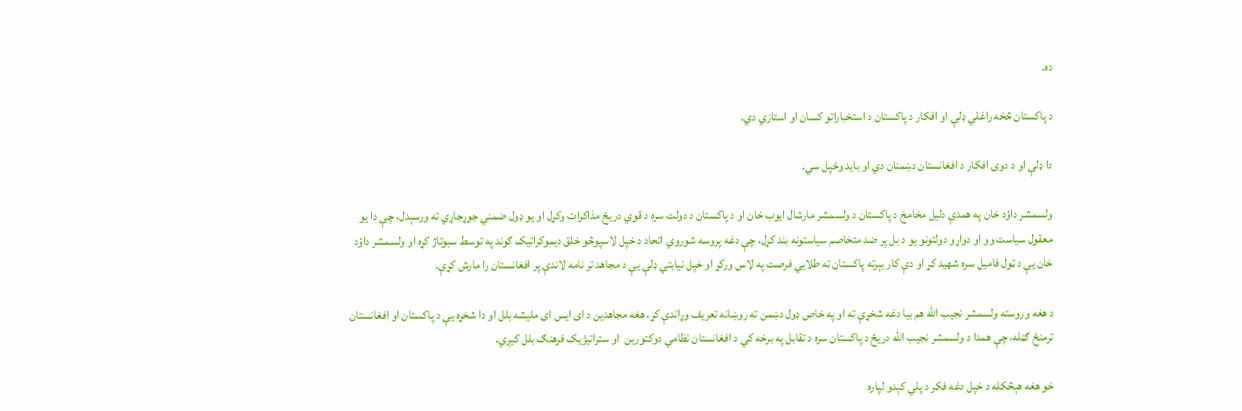ده.

د پاکستان څخه راغلي ډلې او افکار د پاکستان د استخباراتو کسان او استازي دي.

دا ډلې او د دوی افکار د افغانستان دښمنان دي او باید وځپل سي.

ولسمشر داؤد خان په همدې دلیل مخامخ د پاکستان د ولسمشر مارشال ایوب خان او د پاکستان د دولت سره د قوي دریځ مذاکرات وکړل او یو ډول ضمني جوړجاړي ته ورسېدل، چې دا یو معقول سیاست وو او دواړو دولتونو یو د بل پر ضد متخاصم سیاستونه بند کړل، چې دغه پروسه شوروي اتحاد د خپل لاسپوڅو خلق دیموکراتیک ګوند په توسط سبوتاژ کړه او ولسمشر داؤد خان يې د ټول فامیل سره شهید کړ او دې کار بېرته پاکستان ته طلایي فرصت په لاس ورکړ او خپل نیابتي ډلې يې د مجاهد تر نامه لاندې پر افغانستان را مارش کړې.

د هغه وروسته ولسمشر نجیب الله هم بیا دغه شخړې ته او په خاص ډول دښمن ته روښانه تعریف وړاندې کړ، هغه مجاهدین د ای ایس ای ملیشه بلل او دا شخړه يې د پاکستان او افغانستان ترمنځ ګڼله، چې همدا د ولسمشر نجیب الله دریځ د پاکستان سره د تقابل په برخه کي د افغانستان نظامي دوکتورین  او ستراتیژیک فرهنګ بلل کیږي.

خو هغه هېڅکله د خپل دغه فکر د پلي کېدو لپاره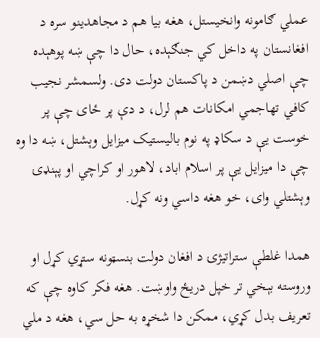عملي ګامونه وانخیستل، هغه بیا هم د مجاهدینو سره د افغانستان په داخل کي جنګېده، حال دا چې ښه پوهېده چې اصلي دښمن د پاکستان دولت دی. ولسمشر نجیب کافي تهاجمي امکانات هم لرل، د دې پر ځای چې پر خوست يې د سکاډ په نوم بالیستیک میزایل وېشتل، ښه دا وه چې دا میزایل يې پر اسلام اباد، لاهور او کراچي او پېنډۍ وېشتلي وای، خو هغه داسي ونه کړل.

همدا غلطې ستراتیژۍ د افغان دولت بنسټونه ستړي کړل او وروسته بېخي تر خپل دریځ واوښت. هغه فکر کاوه چې که تعریف بدل کړي، ممکن دا شخړه به حل سي، هغه د ملي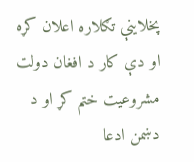پخلاینې تګلاره اعلان کړه او دې کار د افغان دولت مشروعیت ختم کړ او د دښمن ادعا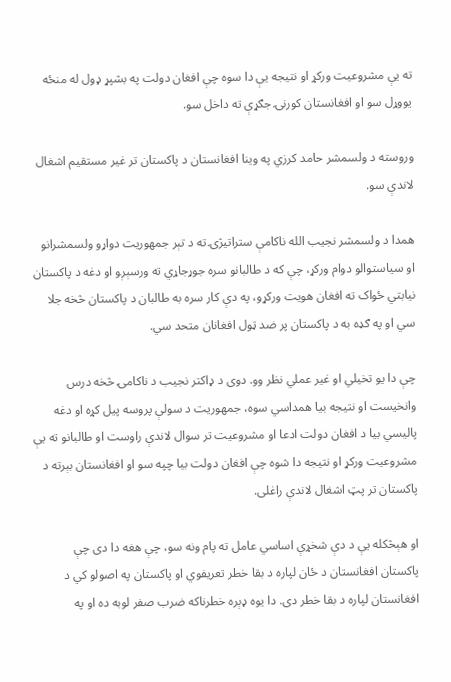ته يې مشروعیت ورکړ او نتیجه يې دا سوه چې افغان دولت په بشپړ ډول له منځه یووړل سو او افغانستان کورنۍ جګړې ته داخل سو.

وروسته د ولسمشر حامد کرزي په وینا افغانستان د پاکستان تر غیر مستقیم اشغال لاندې سو.

همدا د ولسمشر نجیب الله ناکامې ستراتیژۍ ته د تېر جمهوریت دواړو ولسمشرانو او سیاستوالو دوام ورکړ، چې که د طالبانو سره جوړجاړي ته ورسېږو او دغه د پاکستان نیابتي ځواک ته افغان هویت ورکړو، په دې کار سره به طالبان د پاکستان څخه جلا سي او په ګډه به د پاکستان پر ضد ټول افغانان متحد سي.

چې دا یو تخیلي او غیر عملي نظر وو. دوی د ډاکتر نجیب د ناکامۍ څخه درس وانخیست او نتیجه بیا همداسي سوه، جمهوریت د سولې پروسه پیل کړه او دغه پالیسي بیا د افغان دولت ادعا او مشروعیت تر سوال لاندې راوست او طالبانو ته يې مشروعیت ورکړ او نتیجه دا شوه چې افغان دولت بیا چپه سو او افغانستان بېرته د پاکستان تر پټ اشغال لاندې راغلی.

او هېڅکله يې د دې شخړې اساسي عامل ته پام ونه سو، چې هغه دا دی چې پاکستان افغانستان د ځان لپاره د بقا خطر تعریفوي او پاکستان په اصولو کي د افغانستان لپاره د بقا خطر دی. دا یوه ډېره خطرناکه ضرب صفر لوبه ده او په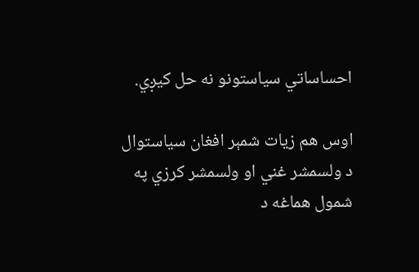احساساتي سیاستونو نه حل کیږي.

اوس هم زیات شمېر افغان سیاستوال د ولسمشر غني او ولسمشر کرزي په شمول هماغه د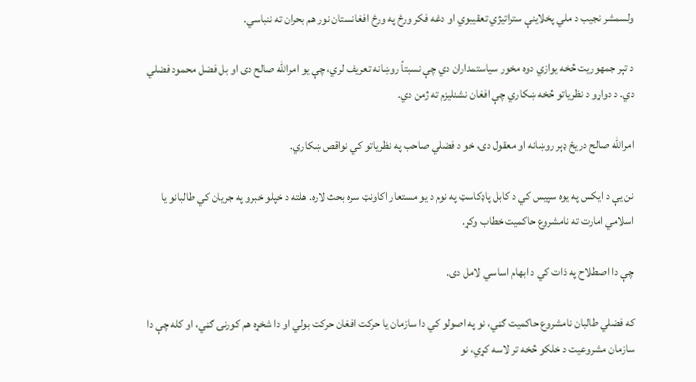ولسمشر نجیب د ملي پخلاینې ستراتیژي تعقیبوي او دغه فکر ورځ په ورځ افغانستان نور هم بحران ته ننباسي.

د تېر جمهوریت څخه یوازي دوه مخور سیاستمداران دي چې نسبتاً روښانه تعریف لري، چې یو امرالله صالح دی او بل فضل محمود فضلي دي. د دواړو د نظریاتو څخه ښکاري چې افغان نشنلیزم ته ژمن دي.

امرالله صالح دریځ ډېر روښانه او معقول دی، خو د فضلي صاحب په نظریاتو کي نواقص ښکاري.

نن يې د ایکس په یوه سپیس کي د کابل پاډکاسټ په نوم د یو مستعار اکاونټ سره بحث لاره. هلته د خپلو خبرو په جریان کي طالبانو یا اسلامي امارت ته نامشروع حاکمیت خطاب وکړ.

چې دا اصطلاح په ذات کي د ابهام اساسي لامل دی.

که فضلي طالبان نامشروع حاکمیت ګڼي، نو په اصولو کي دا سازمان یا حرکت افغان حرکت بولي او دا شخړه هم کورنۍ ګڼي، او کله چې دا سازمان مشروعیت د خلکو څخه تر لاسه کړي، نو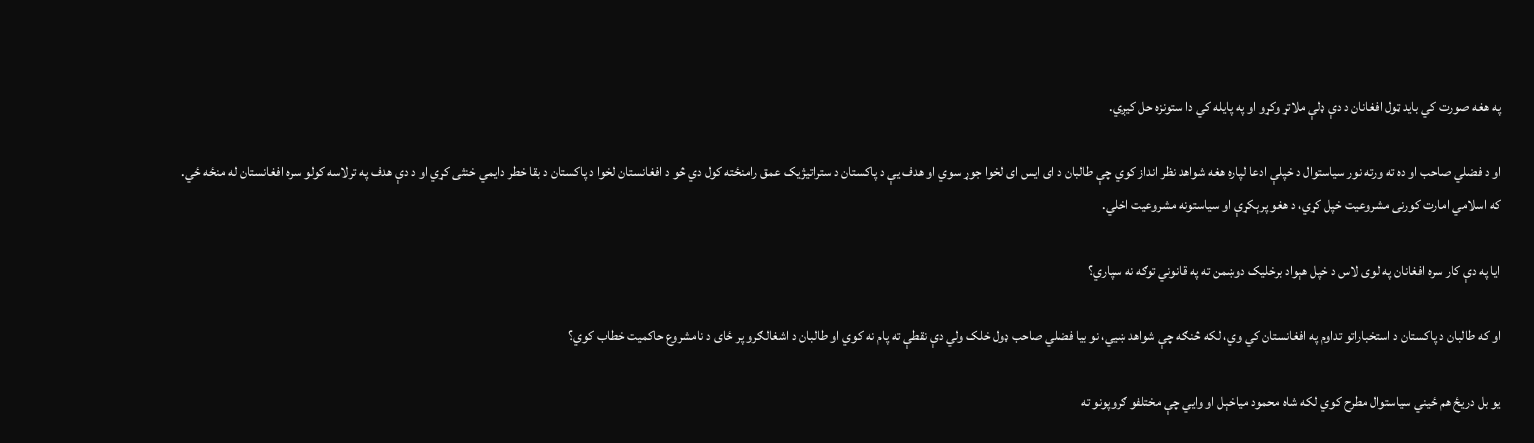په هغه صورت کي باید ټول افغانان د دې ډلې ملاتړ وکړو او په پایله کي دا ستونزه حل کیږي.

او د فضلي صاحب او ده ته ورته نور سیاستوال د خپلې ادعا لپاره هغه شواهد نظر انداز کوي چې طالبان د ای ایس ای لخوا جوړ سوي او هدف يې د پاکستان د ستراتیژیک عمق رامنځته کول دي څو د افغانستان لخوا د پاکستان د بقا خطر دایمي خنثی کړي او د دې هدف په ترلاسه کولو سره افغانستان له منځه ځي. که اسلامي امارت کورنی مشروعیت خپل کړي، د هغو پرېکړې او سیاستونه مشروعیت اخلي.

ایا په دې کار سره افغانان په لوی لاس د خپل هېواد برخلیک دوښمن ته په قانوني توګه نه سپاري؟

او که طالبان د پاکستان د استخباراتو تداوم په افغانستان کي وي، لکه څنګه چې شواهد ښيي، نو بیا فضلي صاحب ډول خلک ولي دې نقطې ته پام نه کوي او طالبان د اشغالګرو پر ځای د نامشروع حاکمیت خطاب کوي؟

یو بل دریځ هم ځیني سیاستوال مطرح کوي لکه شاه محمود میاخېل او وایي چې مختلفو ګروپونو ته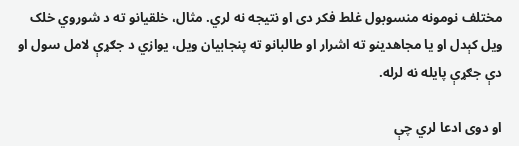مختلف نومونه منسوبول غلط فکر دی او نتیجه نه لري. مثال، خلقیانو ته د شوروي خلک ویل کېدل او یا مجاهدینو ته اشرار او طالبانو ته پنجابیان ویل، یوازي د جګړې لامل سول او دې جګړې پایله نه لرله.

او دوی ادعا لري چې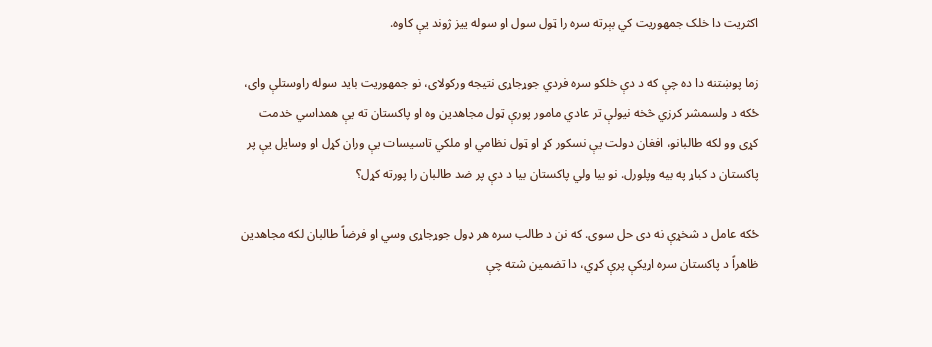اکثریت دا خلک جمهوریت کي بېرته سره را ټول سول او سوله ییز ژوند يې کاوه.

زما پوښتنه دا ده چې که د دې خلکو سره فردي جوړجاړی نتیجه ورکولای، نو جمهوریت باید سوله راوستلې وای، ځکه د ولسمشر کرزي څخه نیولې تر عادي مامور پورې ټول مجاهدین وه او پاکستان ته يې همداسي خدمت کړی وو لکه طالبانو، افغان دولت يې نسکور کړ او ټول نظامي او ملکي تاسیسات يې وران کړل او وسایل يې پر پاکستان د کباړ په بیه وپلورل. نو بیا ولي پاکستان بیا د دې پر ضد طالبان را پورته کړل؟

ځکه عامل د شخړې نه دی حل سوی. که نن د طالب سره هر ډول جوړجاړی وسي او فرضاً طالبان لکه مجاهدین ظاهراً د پاکستان سره اړیکې پرې کړي، دا تضمین شته چې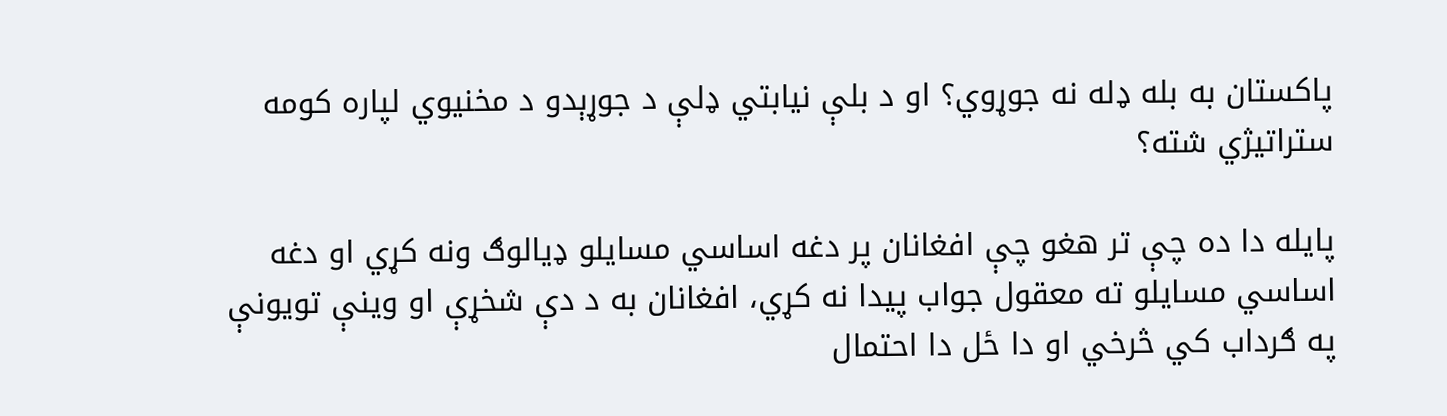پاکستان به بله ډله نه جوړوي؟ او د بلې نیابتي ډلې د جوړېدو د مخنیوي لپاره کومه ستراتیژي شته؟

پایله دا ده چې تر هغو چې افغانان پر دغه اساسي مسایلو ډیالوګ ونه کړي او دغه اساسي مسایلو ته معقول جواب پیدا نه کړي، افغانان به د دې شخړې او وینې تویونې په ګرداب کي څرخي او دا ځل دا احتمال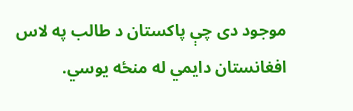موجود دی چې پاکستان د طالب په لاس افغانستان دایمي له منځه یوسي.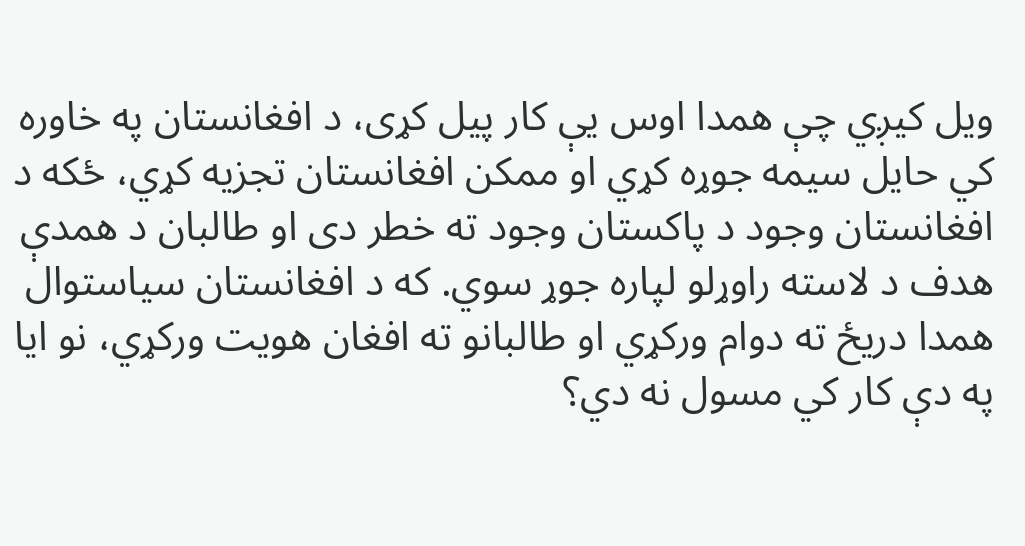ویل کیږي چې همدا اوس يې کار پیل کړی، د افغانستان په خاوره کي حایل سیمه جوړه کړي او ممکن افغانستان تجزیه کړي، ځکه د افغانستان وجود د پاکستان وجود ته خطر دی او طالبان د همدې هدف د لاسته راوړلو لپاره جوړ سوي. که د افغانستان سیاستوال همدا دریځ ته دوام ورکړي او طالبانو ته افغان هویت ورکړي، نو ایا  په دې کار کي مسول نه دي؟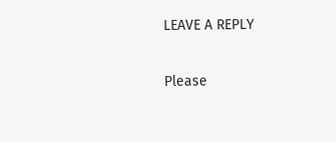LEAVE A REPLY

Please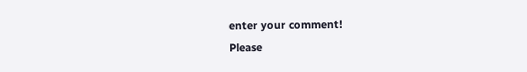enter your comment!
Please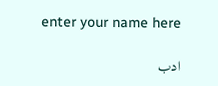enter your name here

ادب